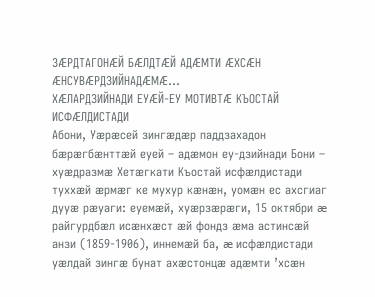ЗÆРДТАГОНÆЙ БÆЛДТÆЙ АДÆМТИ ÆХСÆН ÆНСУВÆРДЗИЙНАДÆМÆ…
ХÆЛАРДЗИЙНАДИ ЕУÆЙ-ЕУ МОТИВТÆ КЪОСТАЙ ИСФÆЛДИСТАДИ
Абони, Уæрæсей зингæдæр паддзахадон бæрæгбæнттæй еуей – адæмон еу-дзийнади Бони – хуæдразмæ Хетæгкати Къостай исфæлдистади туххæй æрмæг ке мухур кæнæн, уомæн ес ахсгиаг дууæ рæуаги: еуемæй, хуæрзæрæги, 15 октябри æ райгурдбæл исæнхæст æй фондз æма астинсæй анзи (1859-1906), иннемæй ба, æ исфæлдистади уæлдай зингæ бунат ахæстонцæ адæмти ’хсæн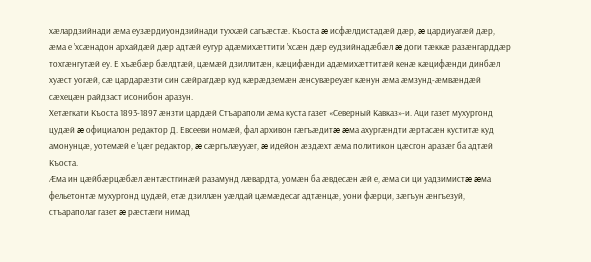хæлардзийнади æма еузæрдиуондзийнади туххæй сагъæстæ. Къоста æ исфæлдистадæй дæр, æ цардиуагæй дæр, æма е ’хсæнадон архайдæй дæр адтæй еугур адæмихæттити ’хсæн дæр еудзийнадæбæл æ доги тæккæ разæнгарддæр тохгæнгутæй еу. Е хъæбæр бæлдтæй, цæмæй дзиллитæн, кæцифæнди адæмихæттитæй кенæ кæцифæнди динбæл хуæст уогæй, сæ цардарæзти син сæйрагдæр куд кæрæдземæн æнсувæреуæг кæнун æма æмзунд-æмвæндæй сæхецæн райдзаст исонибон аразун.
Хетæгкати Къоста 1893-1897 æнзти цардæй Стъараполи æма куста газет «Северный Кавказ»-и. Аци газет мухургонд цудæй æ официалон редактор Д. Евсееви номæй, фал архивон гæгъæдитæ æма ахургæндти æртасæн куститæ куд амонунцæ, уотемæй е ’цæг редактор, æ сæргълæууæг, æ идейон æздæхт æма политикон цæсгон аразæг ба адтæй Къоста.
Æма ин цæйбæрцæбæл æнтæстгинæй разамунд лæвардта, уомæн ба æвдесæн æй е, æма си ци уадзимистæ æма фельетонтæ мухургонд цудæй, етæ дзиллæн уæлдай цæмæдесаг адтæнцæ, уони фæрци, зæгъун æнгъезуй, стъараполаг газет æ рæстæги нимад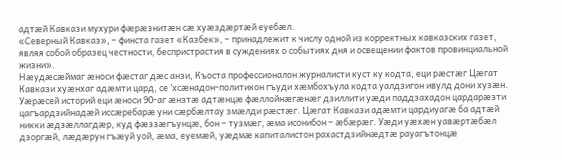адтæй Кавкази мухури фæрæзнитæн сæ хуæздæртæй еуебæл.
«Северный Кавказ», – финста газет «Казбек», – принадлежит к числу одной из корректных кавказских газет, являя собой образец честности, беспристрастия в суждениях о событиях дня и освещении фактов провинциальной жизни».
Нæудæсæймаг æноси фæстаг дæс анзи, Къоста профессионалон журналисти куст ку кодта, еци рæстæг Цæгат Кавкази хуæнхаг адæмти цард, се ’хсæнадон-политикон гъуди хæмбохъула кодта уалдзигон ивулд дони хузæн.
Уæрæсей историй еци æноси 90-аг æнзтæ адтæнцæ фæллойнæгæнæг дзиллити уæди паддзахадон цардарæзти цагъардзийнадæй иссæребарæ уни сæрбæлтау змæлди рæстæг. Цæгат Кавкази адæмти цардиуагæ ба адтæй никки æдзæллагдæр, куд фæззæгъунцæ, бон – тузмæг, æма исонибон – æбæрæг. Уæди уæхæн уавæртæбæл дзоргæй, лæдæрун гъæуй уой, æма, еуемæй, уæдмæ капиталистон рахастдзийнæдтæ рауагътонцæ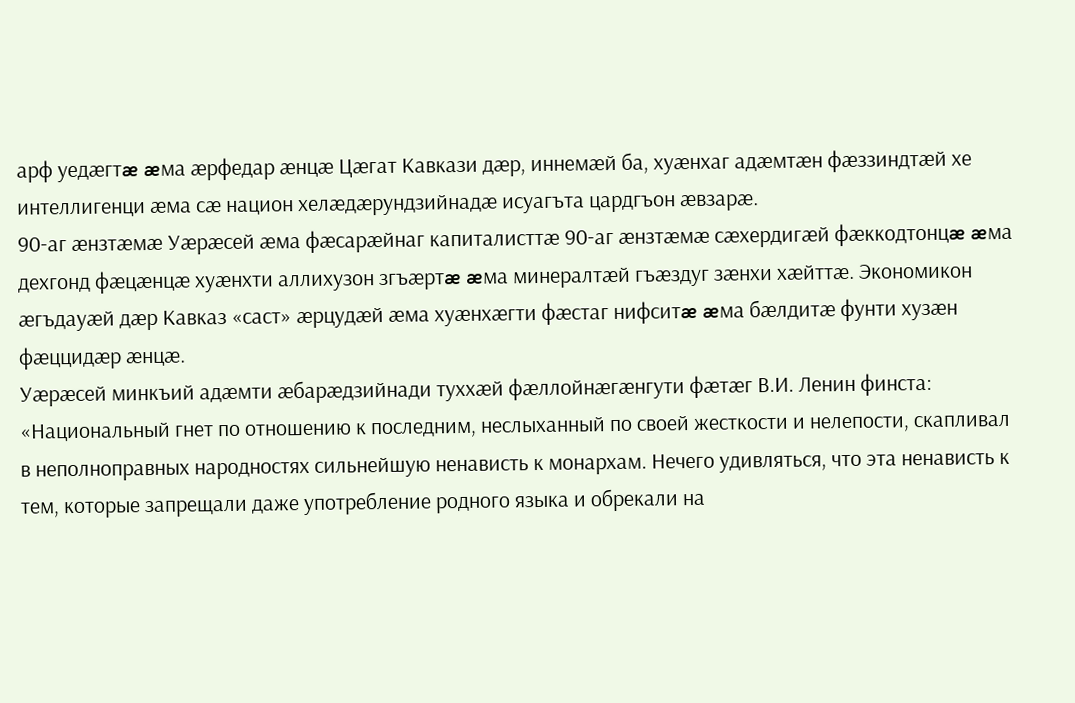арф уедæгтæ æма æрфедар æнцæ Цæгат Кавкази дæр, иннемæй ба, хуæнхаг адæмтæн фæззиндтæй хе интеллигенци æма сæ национ хелæдæрундзийнадæ исуагъта цардгъон æвзарæ.
90-аг æнзтæмæ Уæрæсей æма фæсарæйнаг капиталисттæ 90-аг æнзтæмæ сæхердигæй фæккодтонцæ æма дехгонд фæцæнцæ хуæнхти аллихузон згъæртæ æма минералтæй гъæздуг зæнхи хæйттæ. Экономикон æгъдауæй дæр Кавказ «саст» æрцудæй æма хуæнхæгти фæстаг нифситæ æма бæлдитæ фунти хузæн фæццидæр æнцæ.
Уæрæсей минкъий адæмти æбарæдзийнади туххæй фæллойнæгæнгути фæтæг В.И. Ленин финста: «Национальный гнет по отношению к последним, неслыханный по своей жесткости и нелепости, скапливал в неполноправных народностях сильнейшую ненависть к монархам. Нечего удивляться, что эта ненависть к тем, которые запрещали даже употребление родного языка и обрекали на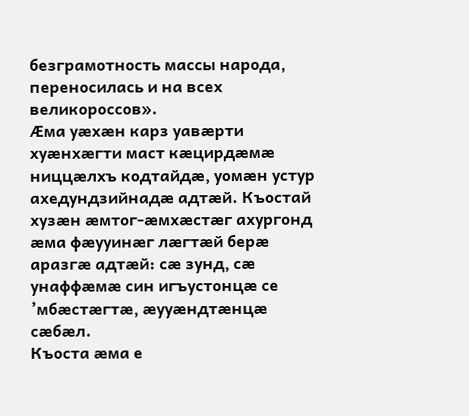безграмотность массы народа, переносилась и на всех великороссов».
Æма уæхæн карз уавæрти хуæнхæгти маст кæцирдæмæ ниццæлхъ кодтайдæ, уомæн устур ахедундзийнадæ адтæй. Къостай хузæн æмтог-æмхæстæг ахургонд æма фæууинæг лæгтæй берæ аразгæ адтæй: сæ зунд, сæ унаффæмæ син игъустонцæ се ’мбæстæгтæ, æууæндтæнцæ сæбæл.
Къоста æма е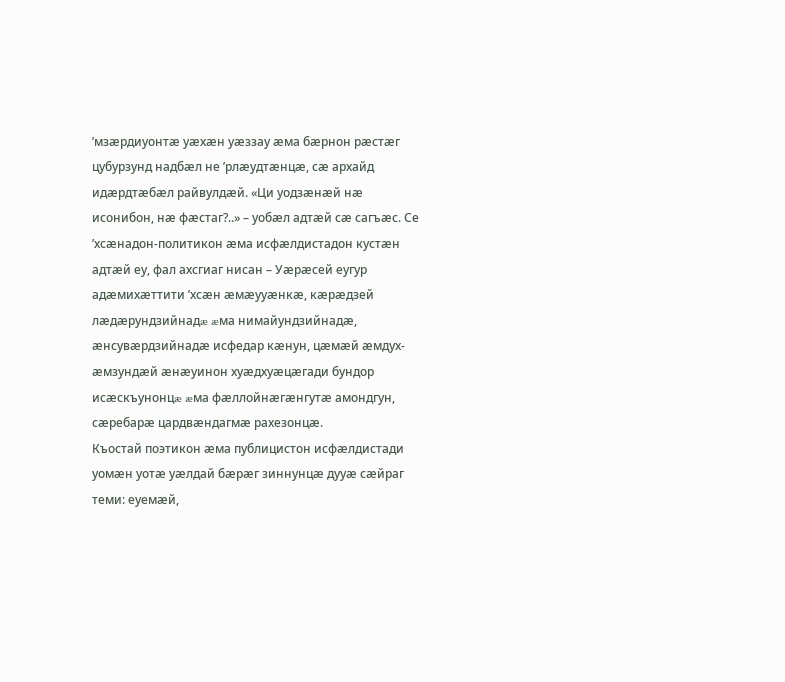’мзæрдиуонтæ уæхæн уæззау æма бæрнон рæстæг цубурзунд надбæл не ’рлæудтæнцæ, сæ архайд идæрдтæбæл райвулдæй. «Ци уодзæнæй нæ исонибон, нæ фæстаг?..» – уобæл адтæй сæ сагъæс. Се ’хсæнадон-политикон æма исфæлдистадон кустæн адтæй еу, фал ахсгиаг нисан – Уæрæсей еугур адæмихæттити ’хсæн æмæууæнкæ, кæрæдзей лæдæрундзийнадæ æма нимайундзийнадæ, æнсувæрдзийнадæ исфедар кæнун, цæмæй æмдух-æмзундæй æнæуинон хуæдхуæцæгади бундор исæскъунонцæ æма фæллойнæгæнгутæ амондгун, сæребарæ цардвæндагмæ рахезонцæ.
Къостай поэтикон æма публицистон исфæлдистади уомæн уотæ уæлдай бæрæг зиннунцæ дууæ сæйраг теми: еуемæй,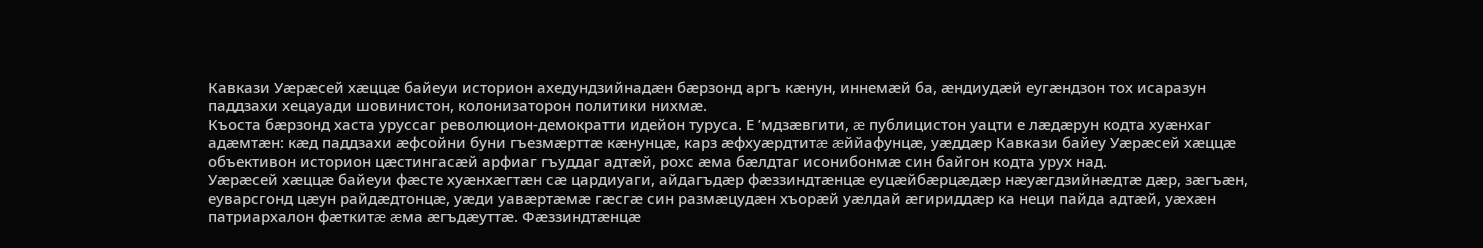Кавкази Уæрæсей хæццæ байеуи историон ахедундзийнадæн бæрзонд аргъ кæнун, иннемæй ба, æндиудæй еугæндзон тох исаразун паддзахи хецауади шовинистон, колонизаторон политики нихмæ.
Къоста бæрзонд хаста уруссаг революцион-демократти идейон туруса. Е ’мдзæвгити, æ публицистон уацти е лæдæрун кодта хуæнхаг адæмтæн: кæд паддзахи æфсойни буни гъезмæрттæ кæнунцæ, карз æфхуæрдтитæ æййафунцæ, уæддæр Кавкази байеу Уæрæсей хæццæ объективон историон цæстингасæй арфиаг гъуддаг адтæй, рохс æма бæлдтаг исонибонмæ син байгон кодта урух над.
Уæрæсей хæццæ байеуи фæсте хуæнхæгтæн сæ цардиуаги, айдагъдæр фæззиндтæнцæ еуцæйбæрцæдæр нæуæгдзийнæдтæ дæр, зæгъæн, еуварсгонд цæун райдæдтонцæ, уæди уавæртæмæ гæсгæ син размæцудæн хъорæй уæлдай æгириддæр ка неци пайда адтæй, уæхæн патриархалон фæткитæ æма æгъдæуттæ. Фæззиндтæнцæ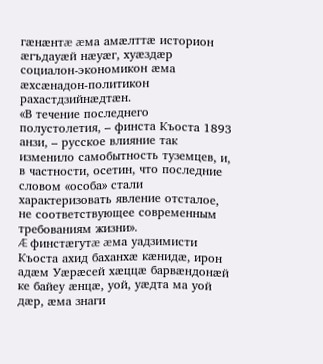гæнæнтæ æма амæлттæ историон æгъдауæй нæуæг, хуæздæр социалон-экономикон æма æхсæнадон-политикон рахастдзийнæдтæн.
«В течение последнего полустолетия, – финста Къоста 1893 анзи, – русское влияние так изменило самобытность туземцев, и, в частности, осетин, что последние словом «особа» стали характеризовать явление отсталое, не соответствующее современным требованиям жизни».
Æ финстæгутæ æма уадзимисти Къоста ахид баханхæ кæнидæ, ирон адæм Уæрæсей хæццæ барвæндонæй ке байеу æнцæ, уой, уæдта ма уой дæр, æма знаги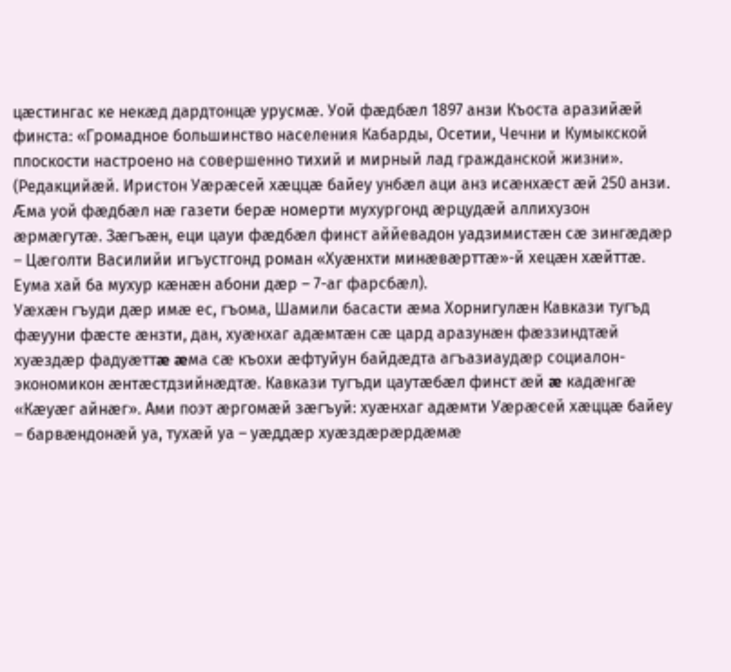цæстингас ке некæд дардтонцæ урусмæ. Уой фæдбæл 1897 анзи Къоста аразийæй финста: «Громадное большинство населения Кабарды, Осетии, Чечни и Кумыкской плоскости настроено на совершенно тихий и мирный лад гражданской жизни».
(Редакцийæй. Иристон Уæрæсей хæццæ байеу унбæл аци анз исæнхæст æй 250 анзи. Æма уой фæдбæл нæ газети берæ номерти мухургонд æрцудæй аллихузон æрмæгутæ. Зæгъæн, еци цауи фæдбæл финст аййевадон уадзимистæн сæ зингæдæр – Цæголти Василийи игъустгонд роман «Хуæнхти минæвæрттæ»-й хецæн хæйттæ. Еума хай ба мухур кæнæн абони дæр – 7-аг фарсбæл).
Уæхæн гъуди дæр имæ ес, гъома, Шамили басасти æма Хорнигулæн Кавкази тугъд фæууни фæсте æнзти, дан, хуæнхаг адæмтæн сæ цард аразунæн фæззиндтæй хуæздæр фадуæттæ æма сæ къохи æфтуйун байдæдта агъазиаудæр социалон-экономикон æнтæстдзийнæдтæ. Кавкази тугъди цаутæбæл финст æй æ кадæнгæ «Кæуæг айнæг». Ами поэт æргомæй зæгъуй: хуæнхаг адæмти Уæрæсей хæццæ байеу – барвæндонæй уа, тухæй уа – уæддæр хуæздæрæрдæмæ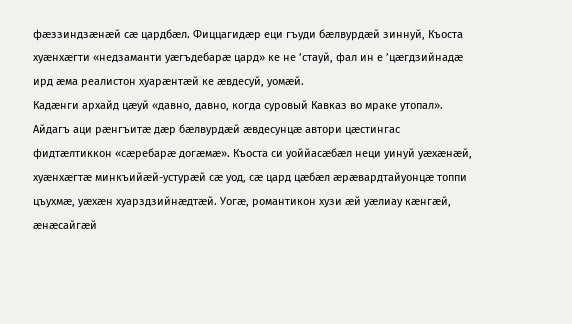фæззиндзæнæй сæ цардбæл. Фиццагидæр еци гъуди бæлвурдæй зиннуй, Къоста хуæнхæгти «недзаманти уæгъдебарæ цард» ке не ’стауй, фал ин е ’цæгдзийнадæ ирд æма реалистон хуарæнтæй ке æвдесуй, уомæй.
Кадæнги архайд цæуй «давно, давно, когда суровый Кавказ во мраке утопал». Айдагъ аци рæнгъитæ дæр бæлвурдæй æвдесунцæ автори цæстингас фидтæлтиккон «сæребарæ догæмæ». Къоста си уоййасæбæл неци уинуй уæхæнæй, хуæнхæгтæ минкъийæй-устурæй сæ уод, сæ цард цæбæл æрæвардтайуонцæ топпи цъухмæ, уæхæн хуарздзийнæдтæй. Уогæ, романтикон хузи æй уæлиау кæнгæй, æнæсайгæй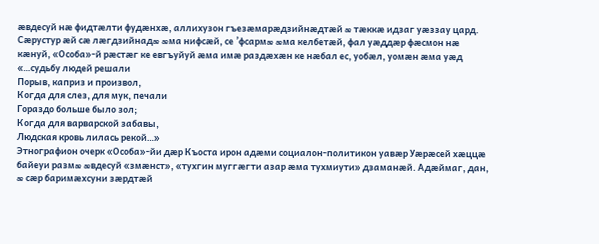æвдесуй нæ фидтæлти фудæнхæ, аллихузон гъезæмарæдзийнæдтæй æ тæккæ идзаг уæззау цард. Сæрустур æй сæ лæгдзийнадæ æма нифсæй, се ’фсармæ æма келбетæй, фал уæддæр фæсмон нæ кæнуй, «Особа»-й рæстæг ке евгъуйуй æма имæ раздæхæн ке нæбал ес, уобæл, уомæн æма уæд
«…судьбу людей решали
Порыв, каприз и произвол,
Когда для слез, для мук, печали
Гораздо больше было зол;
Когда для варварской забавы,
Людская кровь лилась рекой…»
Этнографион очерк «Особа»-йи дæр Къоста ирон адæми социалон-политикон уавæр Уæрæсей хæццæ байеуи размæ æвдесуй «змæнст», «тухгин муггæгти азар æма тухмиути» дзаманæй. Адæймаг, дан, æ сæр баримæхсуни зæрдтæй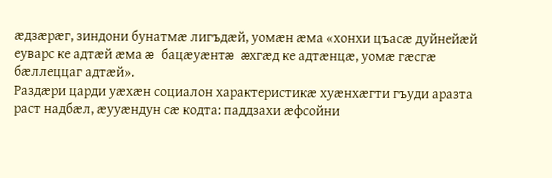æдзæрæг, зиндони бунатмæ лигъдæй, уомæн æма «хонхи цъасæ дуйнейæй еуварс ке адтæй æма æ бацæуæнтæ æхгæд ке адтæнцæ, уомæ гæсгæ бæллеццаг адтæй».
Раздæри царди уæхæн социалон характеристикæ хуæнхæгти гъуди аразта раст надбæл, æууæндун сæ кодта: паддзахи æфсойни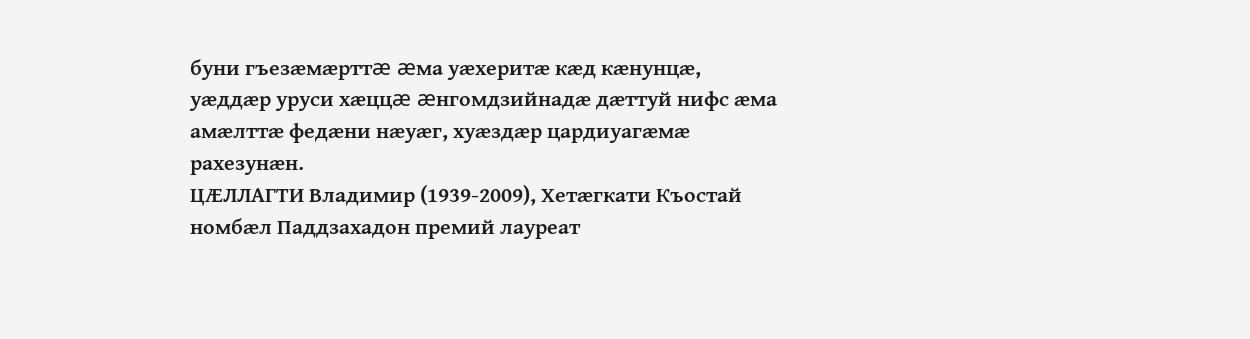буни гъезæмæрттæ æма уæхеритæ кæд кæнунцæ, уæддæр уруси хæццæ æнгомдзийнадæ дæттуй нифс æма амæлттæ федæни нæуæг, хуæздæр цардиуагæмæ рахезунæн.
ЦÆЛЛАГТИ Владимир (1939-2009), Хетæгкати Къостай номбæл Паддзахадон премий лауреат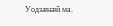Уодзæнæй ма.